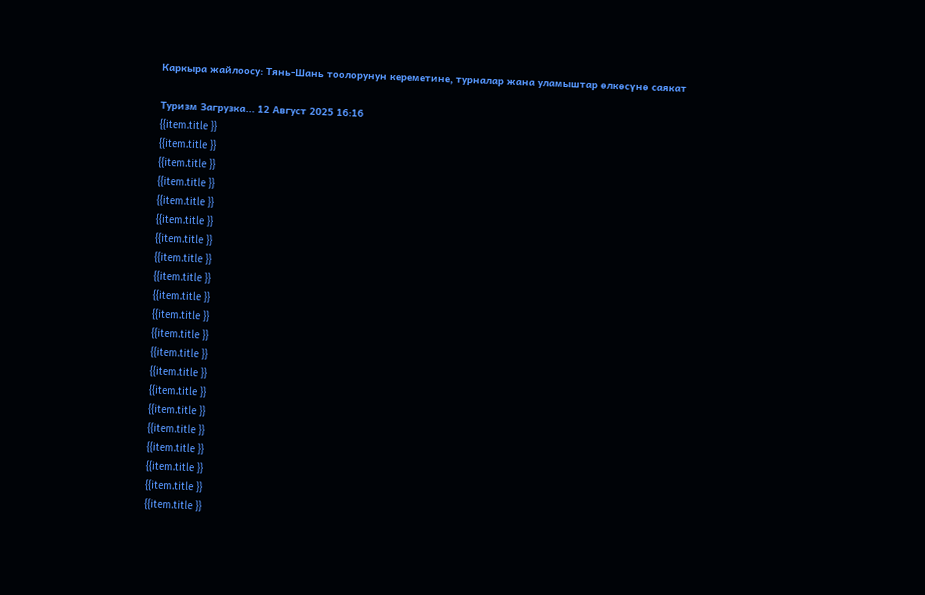Каркыра жайлоосу: Тянь-Шань тоолорунун кереметине, турналар жана уламыштар өлкөсүнө саякат

Туризм Загрузка... 12 Август 2025 16:16
{{item.title }}
{{item.title }}
{{item.title }}
{{item.title }}
{{item.title }}
{{item.title }}
{{item.title }}
{{item.title }}
{{item.title }}
{{item.title }}
{{item.title }}
{{item.title }}
{{item.title }}
{{item.title }}
{{item.title }}
{{item.title }}
{{item.title }}
{{item.title }}
{{item.title }}
{{item.title }}
{{item.title }}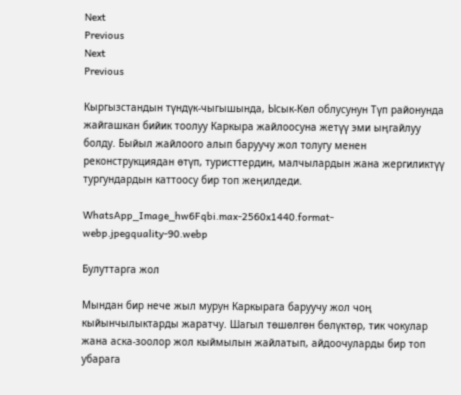Next
Previous
Next
Previous

Кыргызстандын түндүк-чыгышында, Ысык-Көл облусунун Түп районунда жайгашкан бийик тоолуу Каркыра жайлоосуна жетүү эми ыңгайлуу болду. Быйыл жайлоого алып баруучу жол толугу менен реконструкциядан өтүп, туристтердин, малчылардын жана жергиликтүү тургундардын каттоосу бир топ жеңилдеди.

WhatsApp_Image_hw6Fqbi.max-2560x1440.format-webp.jpegquality-90.webp

Булуттарга жол

Мындан бир нече жыл мурун Каркырага баруучу жол чоң кыйынчылыктарды жаратчу. Шагыл төшөлгөн бөлүктөр, тик чокулар жана аска-зоолор жол кыймылын жайлатып, айдоочуларды бир топ убарага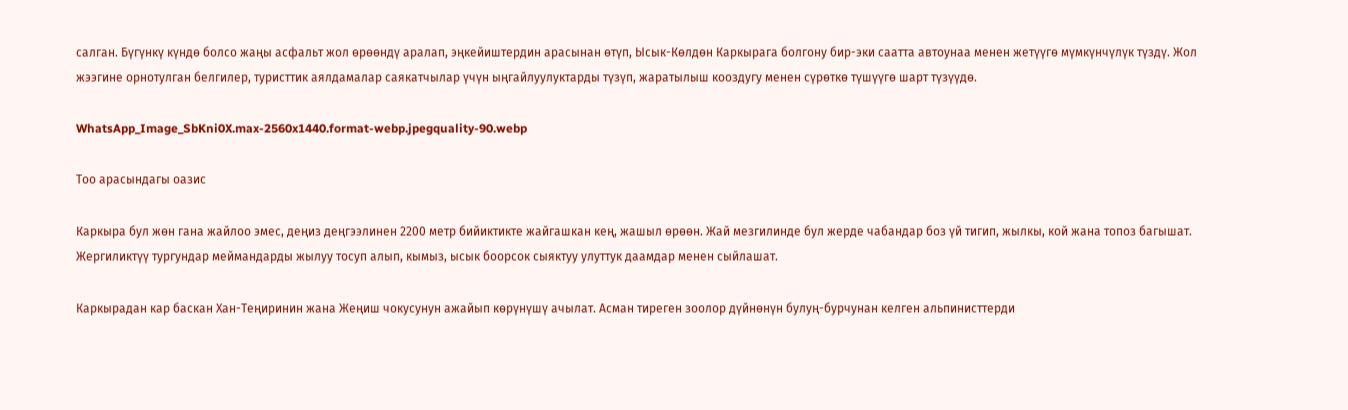салган. Бүгүнкү күндө болсо жаңы асфальт жол өрөөндү аралап, эңкейиштердин арасынан өтүп, Ысык-Көлдөн Каркырага болгону бир-эки саатта автоунаа менен жетүүгө мүмкүнчүлүк түздү. Жол жээгине орнотулган белгилер, туристтик аялдамалар саякатчылар үчүн ыңгайлуулуктарды түзүп, жаратылыш кооздугу менен сүрөткө түшүүгө шарт түзүүдө.

WhatsApp_Image_SbKni0X.max-2560x1440.format-webp.jpegquality-90.webp

Тоо арасындагы оазис

Каркыра бул жөн гана жайлоо эмес, деңиз деңгээлинен 2200 метр бийиктикте жайгашкан кең, жашыл өрөөн. Жай мезгилинде бул жерде чабандар боз үй тигип, жылкы, кой жана топоз багышат. Жергиликтүү тургундар меймандарды жылуу тосуп алып, кымыз, ысык боорсок сыяктуу улуттук даамдар менен сыйлашат.

Каркырадан кар баскан Хан-Теңиринин жана Жеңиш чокусунун ажайып көрүнүшү ачылат. Асман тиреген зоолор дүйнөнүн булуң-бурчунан келген альпинисттерди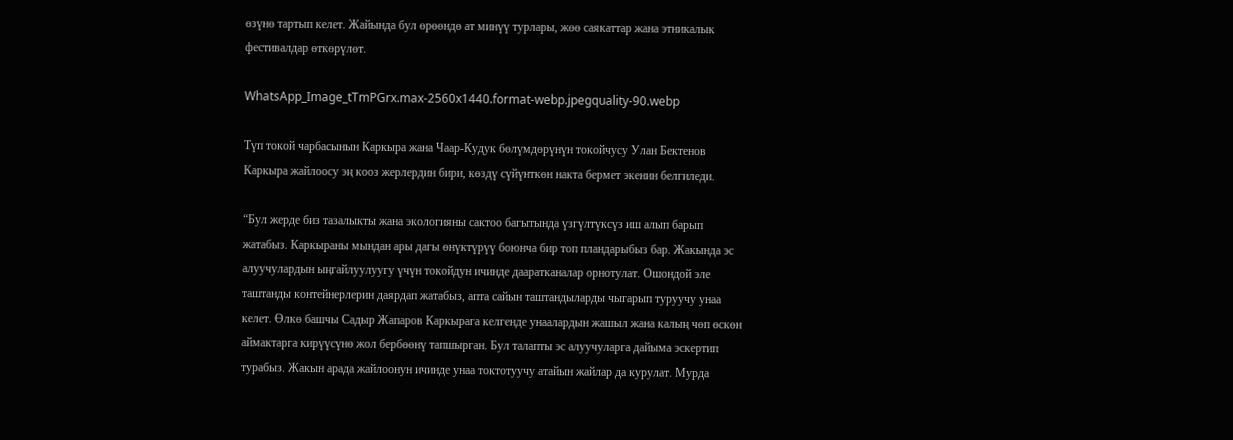өзүнө тартып келет. Жайында бул өрөөндө ат минүү турлары, жөө саякаттар жана этникалык фестивалдар өткөрүлөт.

WhatsApp_Image_tTmPGrx.max-2560x1440.format-webp.jpegquality-90.webp

Түп токой чарбасынын Каркыра жана Чаар-Кудук бөлүмдөрүнүн токойчусу Улан Бектенов Каркыра жайлоосу эң кооз жерлердин бири, көздү сүйүнткөн накта бермет экенин белгиледи.

“Бул жерде биз тазалыкты жана экологияны сактоо багытында үзгүлтүксүз иш алып барып жатабыз. Каркыраны мындан ары дагы өнүктүрүү боюнча бир топ пландарыбыз бар. Жакында эс алуучулардын ыңгайлуулуугу үчүн токойдун ичинде дааратканалар орнотулат. Ошондой эле таштанды контейнерлерин даярдап жатабыз, апта сайын таштандыларды чыгарып туруучу унаа келет. Өлкө башчы Садыр Жапаров Каркырага келгенде унаалардын жашыл жана калың чөп өскөн аймактарга кирүүсүнө жол бербөөнү тапшырган. Бул талапты эс алуучуларга дайыма эскертип турабыз. Жакын арада жайлоонун ичинде унаа токтотуучу атайын жайлар да курулат. Мурда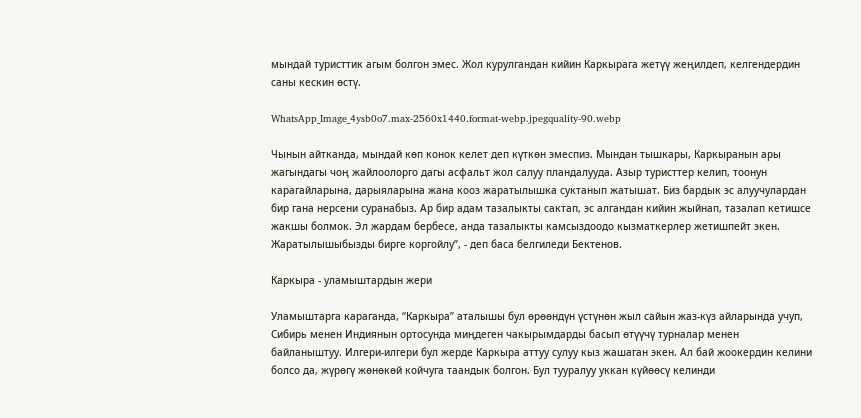мындай туристтик агым болгон эмес. Жол курулгандан кийин Каркырага жетүү жеңилдеп, келгендердин саны кескин өстү.

WhatsApp_Image_4ysb0o7.max-2560x1440.format-webp.jpegquality-90.webp

Чынын айтканда, мындай көп конок келет деп күткөн эмеспиз. Мындан тышкары, Каркыранын ары жагындагы чоң жайлоолорго дагы асфальт жол салуу пландалууда. Азыр туристтер келип, тоонун карагайларына, дарыяларына жана кооз жаратылышка суктанып жатышат. Биз бардык эс алуучулардан бир гана нерсени суранабыз. Ар бир адам тазалыкты сактап, эс алгандан кийин жыйнап, тазалап кетишсе жакшы болмок. Эл жардам бербесе, анда тазалыкты камсыздоодо кызматкерлер жетишпейт экен. Жаратылышыбызды бирге коргойлу”, - деп баса белгиледи Бектенов.

Каркыра - уламыштардын жери

Уламыштарга караганда, “Каркыра” аталышы бул өрөөндүн үстүнөн жыл сайын жаз-күз айларында учуп, Сибирь менен Индиянын ортосунда миңдеген чакырымдарды басып өтүүчү турналар менен байланыштуу. Илгери-илгери бул жерде Каркыра аттуу сулуу кыз жашаган экен. Ал бай жоокердин келини болсо да, жүрөгү жөнөкөй койчуга таандык болгон. Бул тууралуу уккан күйөөсү келинди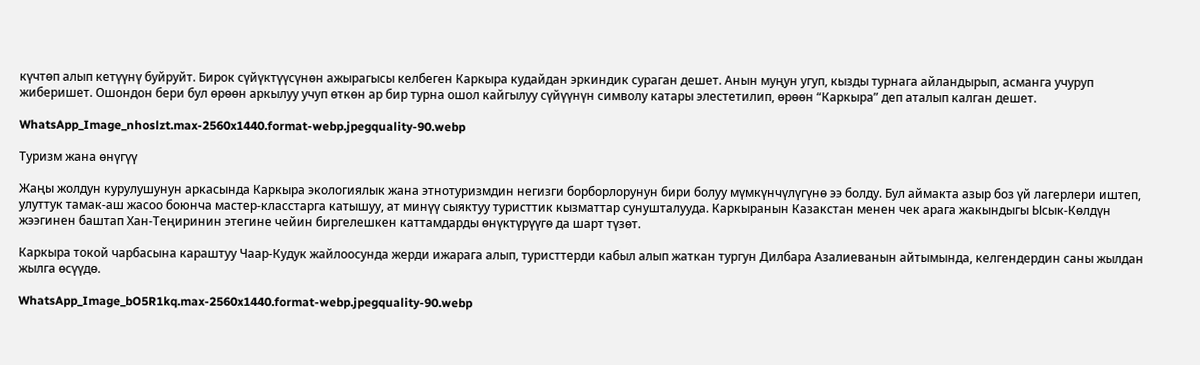күчтөп алып кетүүнү буйруйт. Бирок сүйүктүүсүнөн ажырагысы келбеген Каркыра кудайдан эркиндик сураган дешет. Анын муңун угуп, кызды турнага айландырып, асманга учуруп жиберишет. Ошондон бери бул өрөөн аркылуу учуп өткөн ар бир турна ошол кайгылуу сүйүүнүн символу катары элестетилип, өрөөн “Каркыра” деп аталып калган дешет.

WhatsApp_Image_nhoslzt.max-2560x1440.format-webp.jpegquality-90.webp

Туризм жана өнүгүү

Жаңы жолдун курулушунун аркасында Каркыра экологиялык жана этнотуризмдин негизги борборлорунун бири болуу мүмкүнчүлүгүнө ээ болду. Бул аймакта азыр боз үй лагерлери иштеп, улуттук тамак-аш жасоо боюнча мастер-класстарга катышуу, ат минүү сыяктуу туристтик кызматтар сунушталууда. Каркыранын Казакстан менен чек арага жакындыгы Ысык-Көлдүн жээгинен баштап Хан-Теңиринин этегине чейин биргелешкен каттамдарды өнүктүрүүгө да шарт түзөт.

Каркыра токой чарбасына караштуу Чаар-Кудук жайлоосунда жерди ижарага алып, туристтерди кабыл алып жаткан тургун Дилбара Азалиеванын айтымында, келгендердин саны жылдан жылга өсүүдө.

WhatsApp_Image_bO5R1kq.max-2560x1440.format-webp.jpegquality-90.webp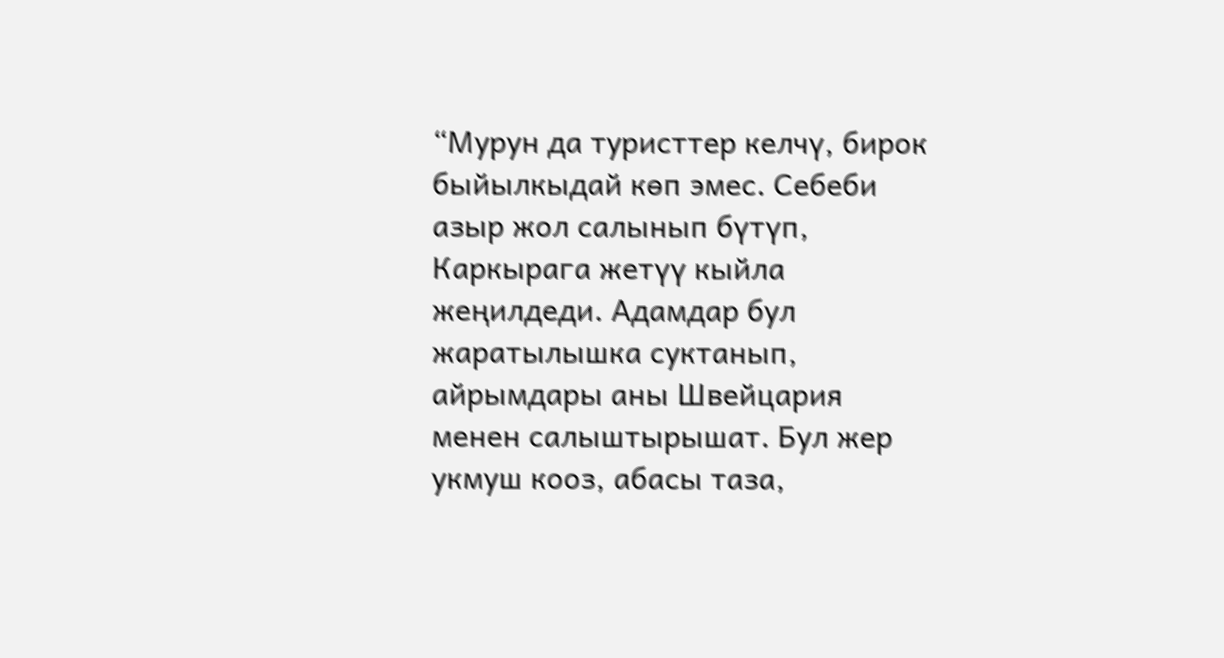“Мурун да туристтер келчү, бирок быйылкыдай көп эмес. Себеби азыр жол салынып бүтүп, Каркырага жетүү кыйла жеңилдеди. Адамдар бул жаратылышка суктанып, айрымдары аны Швейцария менен салыштырышат. Бул жер укмуш кооз, абасы таза,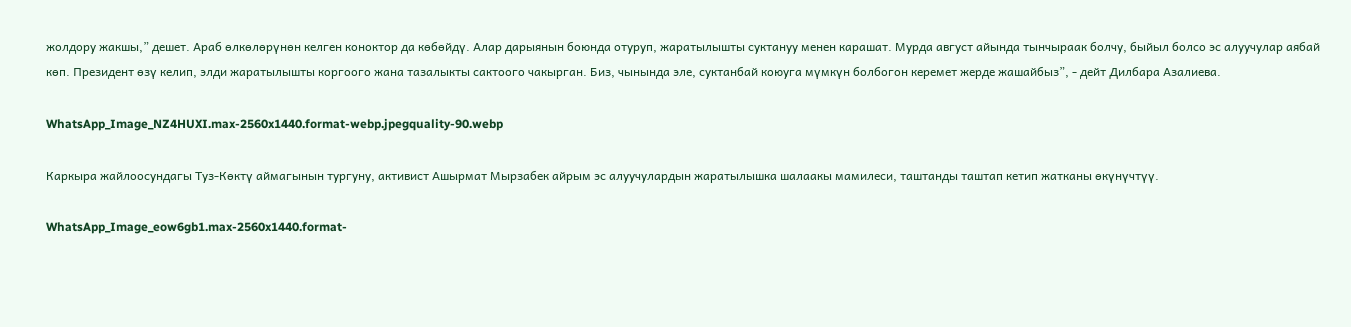жолдору жакшы,” дешет. Араб өлкөлөрүнөн келген коноктор да көбөйдү. Алар дарыянын боюнда отуруп, жаратылышты суктануу менен карашат. Мурда август айында тынчыраак болчу, быйыл болсо эс алуучулар аябай көп. Президент өзү келип, элди жаратылышты коргоого жана тазалыкты сактоого чакырган. Биз, чынында эле, суктанбай коюуга мүмкүн болбогон керемет жерде жашайбыз”, - дейт Дилбара Азалиева.

WhatsApp_Image_NZ4HUXI.max-2560x1440.format-webp.jpegquality-90.webp

Каркыра жайлоосундагы Туз-Көктү аймагынын тургуну, активист Ашырмат Мырзабек айрым эс алуучулардын жаратылышка шалаакы мамилеси, таштанды таштап кетип жатканы өкүнүчтүү.

WhatsApp_Image_eow6gb1.max-2560x1440.format-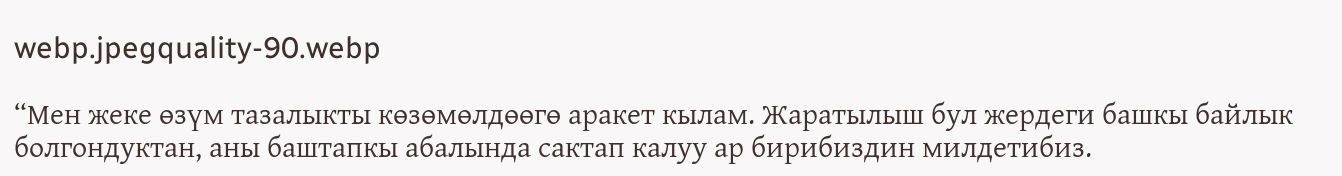webp.jpegquality-90.webp

“Мен жеке өзүм тазалыкты көзөмөлдөөгө аракет кылам. Жаратылыш бул жердеги башкы байлык болгондуктан, аны баштапкы абалында сактап калуу ар бирибиздин милдетибиз.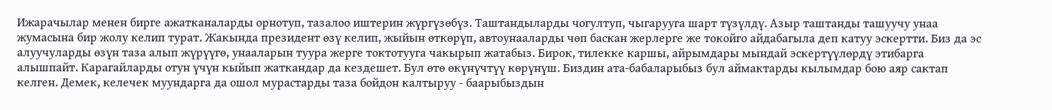Ижарачылар менен бирге ажатканаларды орнотуп, тазалоо иштерин жүргүзөбүз. Таштандыларды чогултуп, чыгарууга шарт түзүлдү. Азыр таштанды ташуучу унаа жумасына бир жолу келип турат. Жакында президент өзү келип, жыйын өткөрүп, автоунааларды чөп баскан жерлерге же токойго айдабагыла деп катуу эскертти. Биз да эс алуучуларды өзүн таза алып жүрүүгө, унааларын туура жерге токтотууга чакырып жатабыз. Бирок, тилекке каршы, айрымдары мындай эскертүүлөрдү этибарга алышпайт. Карагайларды отун үчүн кыйып жаткандар да кездешет. Бул өтө өкүнүчтүү көрүнүш. Биздин ата-бабаларыбыз бул аймактарды кылымдар бою аяр сактап келген. Демек, келечек муундарга да ошол мурастарды таза бойдон калтыруу - баарыбыздын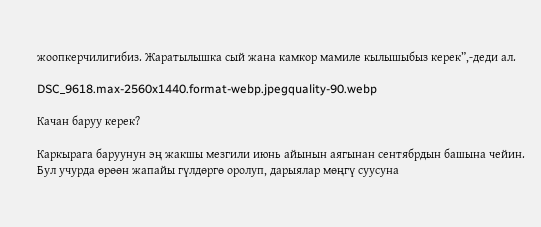жоопкерчилигибиз. Жаратылышка сый жана камкор мамиле кылышыбыз керек”,-деди ал.

DSC_9618.max-2560x1440.format-webp.jpegquality-90.webp

Качан баруу керек?

Каркырага баруунун эң жакшы мезгили июнь айынын аягынан сентябрдын башына чейин. Бул учурда өрөөн жапайы гүлдөргө оролуп, дарыялар мөңгү суусуна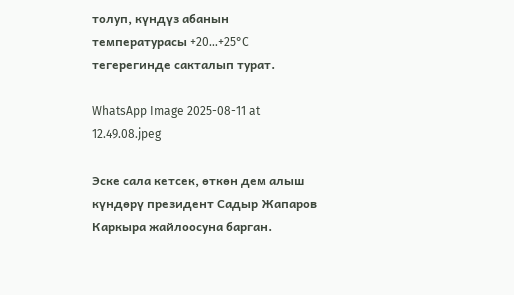толуп, күндүз абанын температурасы +20…+25°C тегерегинде сакталып турат.

WhatsApp Image 2025-08-11 at 12.49.08.jpeg

Эске сала кетсек, өткөн дем алыш күндөрү президент Садыр Жапаров Каркыра жайлоосуна барган.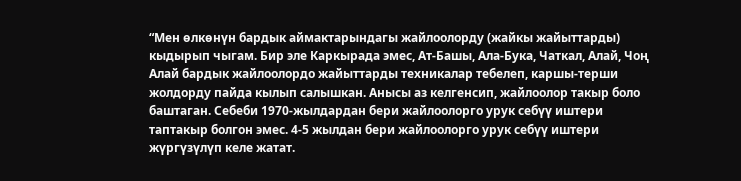“Мен өлкөнүн бардык аймактарындагы жайлоолорду (жайкы жайыттарды) кыдырып чыгам. Бир эле Каркырада эмес, Ат-Башы, Ала-Бука, Чаткал, Алай, Чоң Алай бардык жайлоолордо жайыттарды техникалар тебелеп, каршы-терши жолдорду пайда кылып салышкан. Анысы аз келгенсип, жайлоолор такыр боло баштаган. Себеби 1970-жылдардан бери жайлоолорго урук себүү иштери таптакыр болгон эмес. 4-5 жылдан бери жайлоолорго урук себүү иштери жүргүзүлүп келе жатат.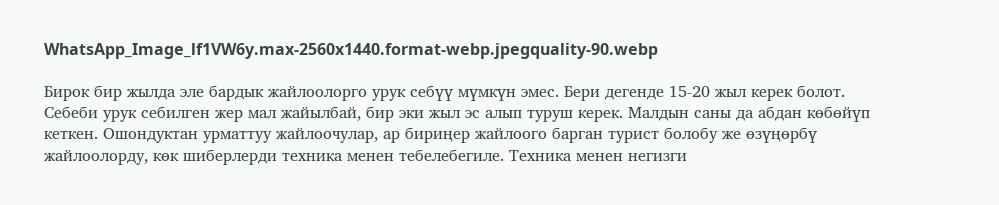WhatsApp_Image_lf1VW6y.max-2560x1440.format-webp.jpegquality-90.webp

Бирок бир жылда эле бардык жайлоолорго урук себүү мүмкүн эмес. Бери дегенде 15-20 жыл керек болот. Себеби урук себилген жер мал жайылбай, бир эки жыл эс алып туруш керек. Малдын саны да абдан көбөйүп кеткен. Ошондуктан урматтуу жайлоочулар, ар бириңер жайлоого барган турист болобу же өзүңөрбү жайлоолорду, көк шиберлерди техника менен тебелебегиле. Техника менен негизги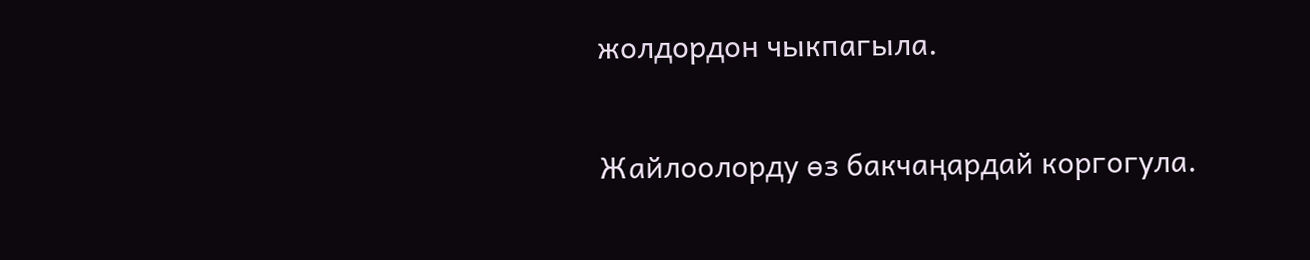жолдордон чыкпагыла.

Жайлоолорду өз бакчаңардай коргогула.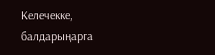Келечекке, балдарыңарга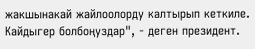жакшынакай жайлоолорду калтырып кеткиле. Кайдыгер болбоңуздар", - деген президент.